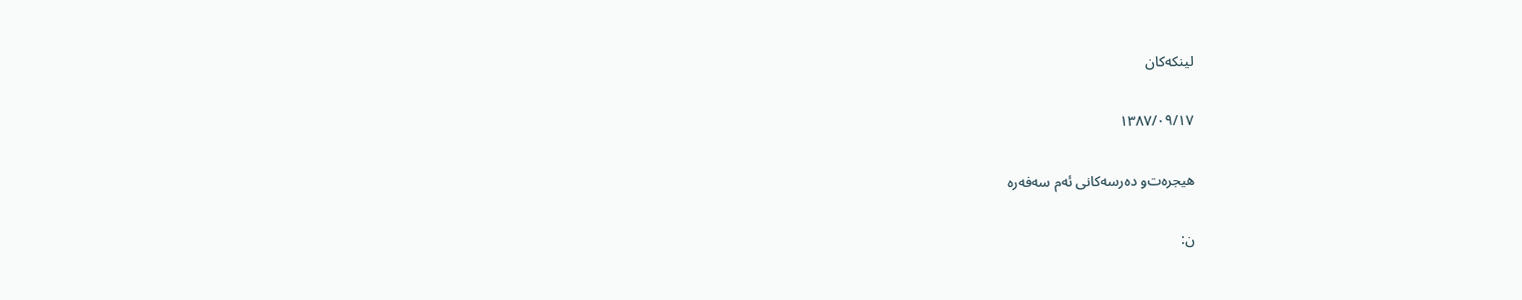لینکەکان

۱۳۸۷/۰۹/۱۷

هیجره‌ت‌و ده‌رسه‌كانی‌ ئه‌م سه‌فه‌ره‌

ن: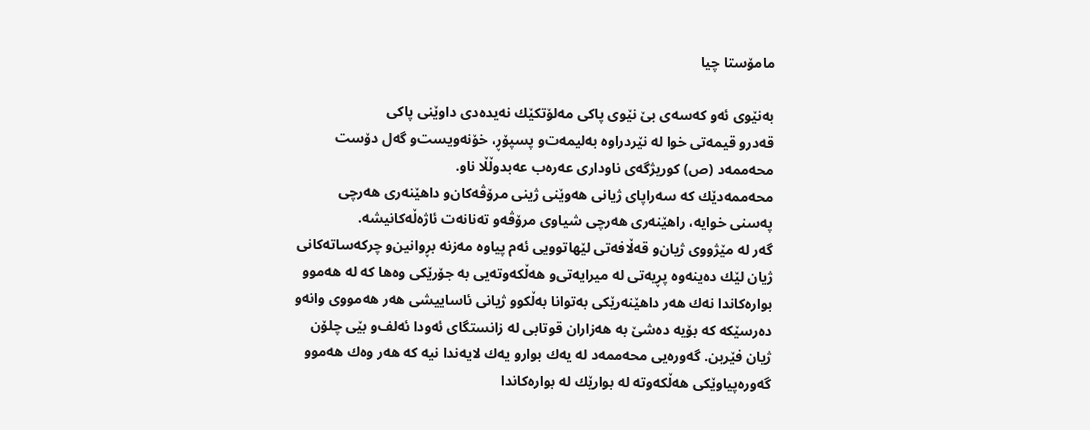مامۆستا چیا

به‌نێوی‌ ئه‌و كه‌سه‌ی‌ بێ‌ نێوی‌ پاكی‌ مه‌لۆتكێك نه‌یده‌دی‌ داوێنی‌ پاكی
قه‌درو قیمه‌تی‌ خوا له‌ نێردراوه‌ به‌لیمه‌ت‌و پسپۆڕ، خۆنه‌ویست‌و گه‌ل دۆست محه‌ممه‌د (ص) كوریژگه‌ی‌ ناوداری‌ عه‌ره‌ب عه‌بدوڵڵا ناو.
محه‌ممه‌دێك كه‌ سه‌راپای‌ ژیانی‌ هه‌وێنی‌ ژینی‌ مرۆڤه‌كان‌و داهێنه‌ری‌ هه‌رچی‌ په‌سنی‌ خوایه‌، راهێنه‌ری‌ هه‌رچی‌ شیاوی‌ مرۆڤه‌‌و ته‌نانه‌ت ئاژه‌ڵه‌كانیشه‌.
گه‌ر له‌ مێژووی‌ ژیان‌و قه‌ڵافه‌تی‌ لێهاتوویی‌ ئه‌م پیاوه‌ مه‌زنه‌ بڕوانین‌و چركه‌ساته‌كانی‌ ژیان لێك ده‌ینه‌وه‌ پڕیه‌تی‌ له‌ میرایه‌تی‌‌و هه‌ڵكه‌وته‌یی‌ به‌ جۆرێكی‌ وه‌ها كه‌ له‌ هه‌موو بواره‌كاندا نه‌ك هه‌ر داهێنه‌رێكی‌ به‌توانا به‌ڵكوو ژیانی‌ ئاساییشی‌ هه‌ر هه‌مووی‌ وانه‌‌و ده‌رسێكه‌ كه‌ بۆیه‌ ده‌شێ‌ به‌ هه‌زاران قوتابی‌ له‌ زانستگای‌ ئه‌ودا ئه‌لف‌و بێی‌ چلۆن ژیان فێربن. گه‌وره‌یی‌ محه‌ممه‌د له‌ یه‌ك بوارو یه‌ك لایه‌ندا نیه‌ كه‌ هه‌ر وه‌ك هه‌موو گه‌وره‌پیاوێكی‌ هه‌ڵكه‌وته‌ له‌ بوارێك له‌ بواره‌كاندا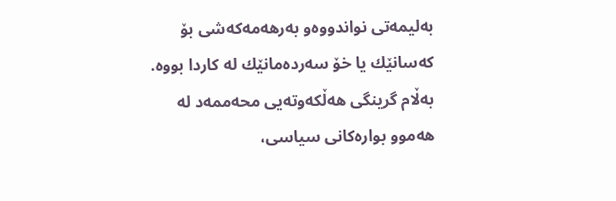به‌لیمه‌تی‌ نواندووه‌و به‌رهه‌مه‌كه‌شی‌ بۆ كه‌سانێك یا خۆ سه‌رده‌مانێك له‌ كاردا بووه‌. به‌ڵام گرینگی‌ هه‌ڵكه‌وته‌یی‌ محه‌ممه‌د له‌ هه‌موو بواره‌كانی‌ سیاسی‌،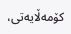كۆمه‌ڵایه‌تی‌،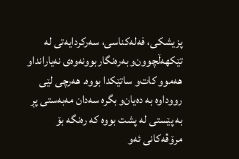پزیشكی‌، فه‌له‌كناسی‌، سه‌ركردایه‌تی‌ له‌ تێكهه‌ڵچوون‌و به‌ره‌نگاربوونه‌وه‌ی‌ نه‌یاراندا‌و هه‌موو كات‌و ساتێكدا بووه‌. هه‌رچی‌ لێی‌ رووداوه‌ به‌ ده‌یان‌و بگره‌ سه‌دان مه‌به‌ستی‌ پڕ به‌ پێستی‌ له‌ پشت بووه‌ كه‌ ره‌نگه‌ بۆ مرۆڤه‌كانی‌ ئه‌و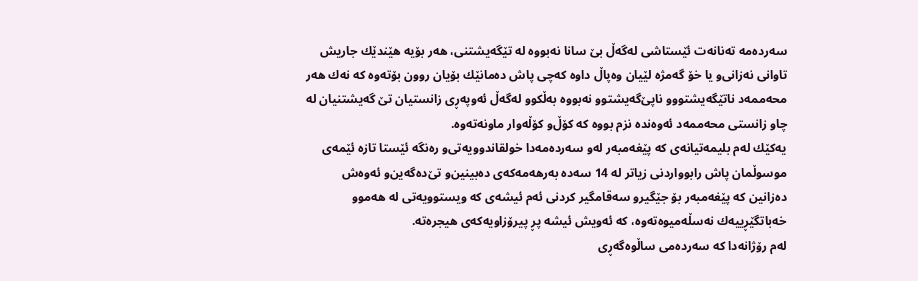سه‌رده‌مه‌ ته‌نانه‌ت ئێستاشی‌ له‌گه‌ڵ‌ بێ‌ سانا نه‌بووه‌ له‌ تێگه‌یشتنی‌، هه‌ر بۆیه‌ هێندێك جاریش تاوانی‌ نه‌زانی‌‌و یا خۆ گه‌مژه‌ لێیان وه‌پاڵ‌ داوه‌ كه‌چی‌ پاش ده‌مانێك بۆیان روون بۆته‌وه‌ كه‌ نه‌ك هه‌ر محه‌ممه‌د ناتێگه‌یشتوو‌و ناپێ‌گه‌یشتوو نه‌بووه‌ به‌ڵكوو له‌گه‌ڵ‌ ئه‌وپه‌ڕی‌ زانستیان تێ‌ گه‌یشتنیان له‌ چاو زانستی‌ محه‌ممه‌د ئه‌وه‌نده‌ نزم بووه‌ كه‌ كۆڵ‌‌و كۆڵه‌وار ماونه‌ته‌وه‌.
یه‌كێك له‌م بلیمه‌تیانه‌ی‌ كه‌ پێغه‌مبه‌ر له‌و سه‌رده‌مه‌دا خولقاندوویه‌تی‌‌و ره‌نگه‌ ئێستا تازه‌ ئێمه‌ی‌ موسوڵمان پاش رابوواردنی‌ زیاتر له‌ 14 سه‌ده‌ به‌رهه‌مه‌كه‌ی‌ ده‌بینین‌و تێ‌ده‌گه‌ین‌و ئه‌وه‌ش ده‌زانین كه‌ پێغه‌مبه‌ر بۆ جێگیر‌و سه‌قامگیر كردنی‌ ئه‌م ئیشه‌ی‌ كه‌ ویستوویه‌تی‌ له‌ هه‌موو خه‌باتگێڕییه‌ك نه‌سڵه‌میوه‌ته‌وه‌، كه‌ ئه‌ویش ئیشه‌ پڕ پیرۆزاویه‌كه‌ی‌ هیجره‌ته‌.
له‌م رۆژانه‌دا كه‌ سه‌رده‌می‌ ساڵوه‌گه‌ڕی‌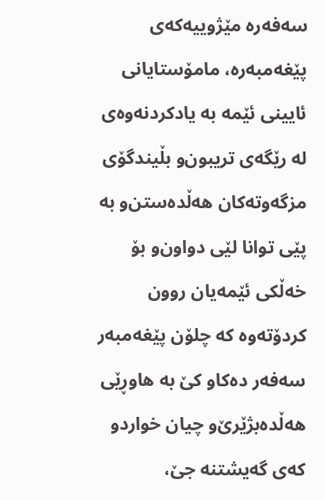سه‌فه‌ره‌ مێژوییه‌كه‌ی‌ پێغه‌مبه‌ره‌، مامۆستایانی‌ ئایینی‌ ئێمه‌ به‌ یادكردنه‌وه‌ی‌ له‌ رێگه‌ی‌ تریبون‌و بڵیندگۆی‌ مزگه‌وته‌كان هه‌ڵده‌ستن‌و به‌ پێی‌ توانا لێی‌ دواون‌و بۆ خه‌ڵكی‌ ئێمه‌یان روون كردۆته‌وه‌ كه‌ چلۆن پێغه‌مبه‌ر سه‌فه‌ر ده‌كا‌و كێ‌ به‌ هاوڕێی‌ هه‌ڵده‌بژێرێ‌‌و چیان خوارد‌و كه‌ی‌ گه‌یشتنه‌ جێ‌،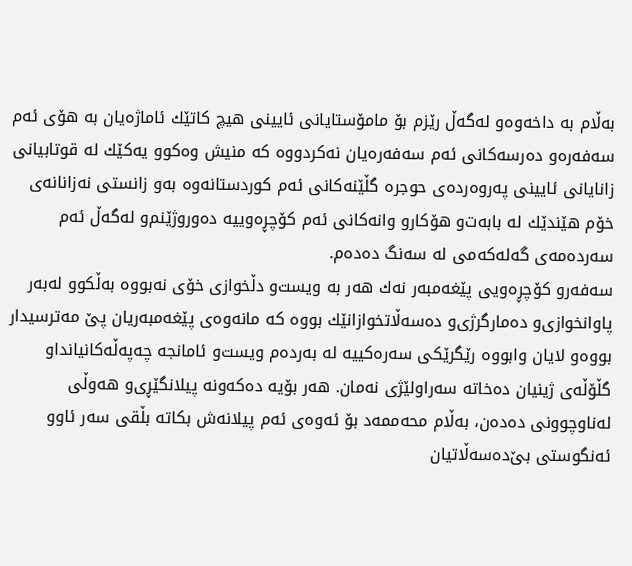به‌ڵام به‌ داخه‌وه‌‌و له‌گه‌ڵ‌ رێزم بۆ مامۆستایانی‌ ئایینی‌ هیچ كاتێك ئاماژه‌یان به‌ هۆی‌ ئه‌م سه‌فه‌ره‌‌و ده‌رسه‌كانی‌ ئه‌م سه‌فه‌ره‌یان نه‌كردووه‌ كه‌ منیش وه‌كوو یه‌كێك له‌ قوتابیانی‌ زانایانی‌ ئایینی‌ په‌روه‌رده‌ی‌ حوجره‌ گڵێنه‌كانی‌ ئه‌م كوردستانه‌وه‌ به‌و زانستی‌ نه‌زانانه‌ی‌ خۆم هێندێك له‌ بابه‌ت‌و هۆكار‌و وانه‌كانی‌ ئه‌م كۆچڕه‌وییه‌ ده‌وروژێنم‌و له‌گه‌ڵ‌ ئه‌م سه‌رده‌مه‌ی‌ گه‌له‌كه‌می‌ له‌ سه‌نگ ده‌ده‌م.
سه‌فه‌ر‌و كۆچڕه‌ویی‌ پێغه‌مبه‌ر نه‌ك هه‌ر به‌ ویست‌و دڵخوازی‌ خۆی‌ نه‌بووه‌ به‌ڵكوو له‌به‌ر پاوانخوازی‌‌و ده‌مارگرژی‌‌و ده‌سه‌ڵاتخوازانێك بووه‌ كه‌ مانه‌وه‌ی‌ پێغه‌مبه‌ریان پێ‌ مه‌ترسیدار بووه‌‌و لایان وابووه‌ رێگرێكی‌ سه‌ره‌كییه‌ له‌ به‌رده‌م ویست‌و ئامانجه‌ چه‌په‌ڵه‌كانیاندا‌و گڵۆڵه‌ی‌ ژینیان ده‌خاته‌ سه‌راولێژی‌ نه‌مان. هه‌ر بۆیه‌ ده‌كه‌ونه‌ پیلانگێڕی‌‌و هه‌وڵی‌ له‌ناوچوونی‌ ده‌ده‌ن، به‌ڵام محه‌ممه‌د بۆ ئه‌وه‌ی‌ ئه‌م پیلانه‌ش بكاته‌ بڵقی‌ سه‌ر ئاو‌و ئه‌نگوستی‌ بێ‌ده‌سه‌ڵاتیان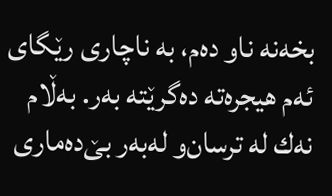بخه‌نه‌ ناو ده‌م، به‌ ناچاری‌ رێگای‌ ئه‌م هیجره‌ته‌ ده‌گرێته‌ به‌ر. به‌ڵام نه‌ك له‌ ترسان‌و له‌به‌ر بێ‌ده‌ماری‌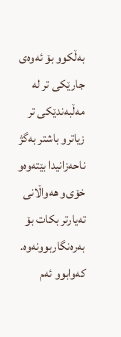به‌ڵكوو بۆ ئه‌وه‌ی‌ جارێكی‌ تر له‌ مه‌ڵبه‌ندێكی‌ تر زیاتر‌و باشتر به‌گژ ناحه‌زانیدا بێته‌وه‌‌و خۆی‌‌و هه‌واڵانی‌ ته‌یارتر بكات بۆ به‌ره‌نگاربوونه‌وه‌. كه‌وابوو ئه‌م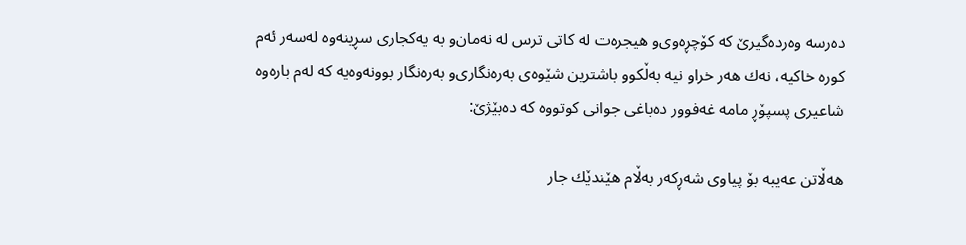ده‌رسه‌ وه‌رده‌گیرێ‌ كه‌ كۆچڕه‌وی‌‌و هیجره‌ت له‌ كاتی‌ ترس له‌ نه‌مان‌و به‌ یه‌كجاری‌ سڕینه‌وه‌ له‌سه‌ر ئه‌م كوره‌ خاكیه‌، نه‌ك هه‌ر خراو نیه‌ به‌ڵكوو باشترین شێوه‌ی‌ به‌ره‌نگاری‌‌و به‌ره‌نگار بوونه‌وه‌یه‌ كه‌ له‌م باره‌وه‌ شاعیری‌ پسپۆڕ مامه‌ غه‌فوور ده‌باغی‌ جوانی‌ كوتووه‌ كه‌ ده‌بێژێ‌:

هه‌ڵاتن عه‌یبه‌ بۆ پیاوی‌ شه‌ڕكه‌ر به‌ڵام هێندێك جار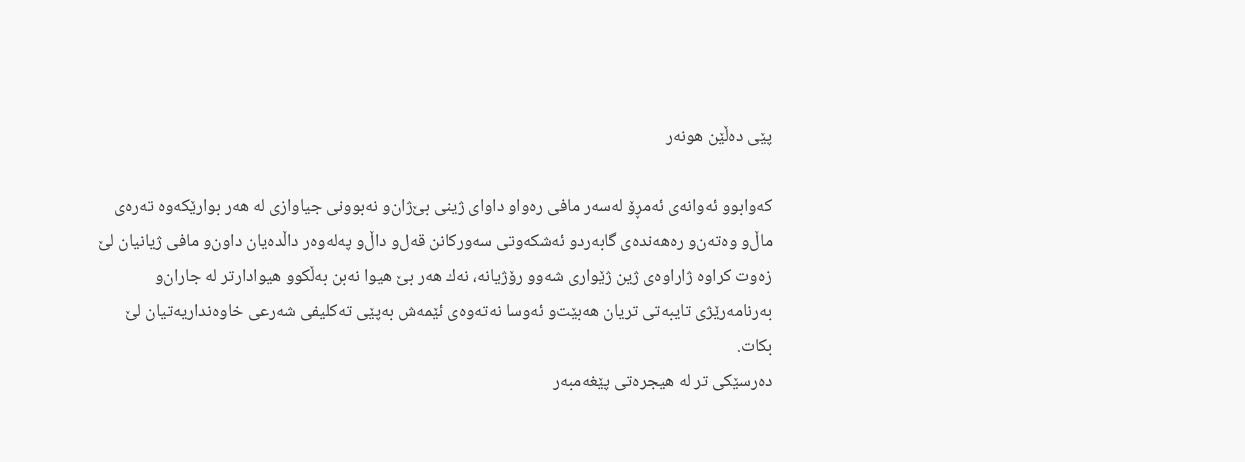پێی‌ ده‌ڵێن هونه‌ر

كه‌وابوو ئه‌وانه‌ی‌ ئه‌مڕۆ له‌سه‌ر مافی‌ ره‌واو داوای‌ ژینی‌ بێ‌ژان‌و نه‌بوونی‌ جیاوازی‌ له‌ هه‌ر بوارێكه‌وه‌ ته‌ره‌ی‌ ماڵ‌‌و وه‌ته‌ن‌و ره‌هه‌نده‌ی‌ گابه‌رد‌و ئه‌شكه‌وتی‌ سه‌وركانن قه‌ل‌و داڵ‌‌و په‌له‌وه‌ر داڵده‌یان داون‌و مافی‌ ژیانیان لێ‌ زه‌وت كراوه‌ ژاراوه‌ی‌ ژین ژێواری‌ شه‌‌و‌و رۆژیانه‌، نه‌ك هه‌ر بێ‌ هیوا نه‌بن به‌ڵكوو هیوادارتر له‌ جاران‌و به‌رنامه‌رێژی‌ تایبه‌تی‌ تریان هه‌بێت‌و ئه‌وسا نه‌ته‌وه‌ی‌ ئێمه‌ش به‌پێی‌ ته‌كلیفی‌ شه‌رعی‌ خاوه‌نداریه‌تیان لێ‌ بكات.
ده‌رسێكی‌ تر له‌ هیجره‌تی‌ پێغه‌مبه‌ر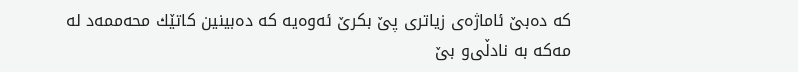كه‌ ده‌بێ‌ ئاماژه‌ی‌ زیاتری‌ پێ‌ بكرێ‌ ئه‌وه‌یه‌ كه‌ ده‌بینین كاتێك محه‌ممه‌د له‌ مه‌كه‌ به‌ نادڵی‌‌و بێ‌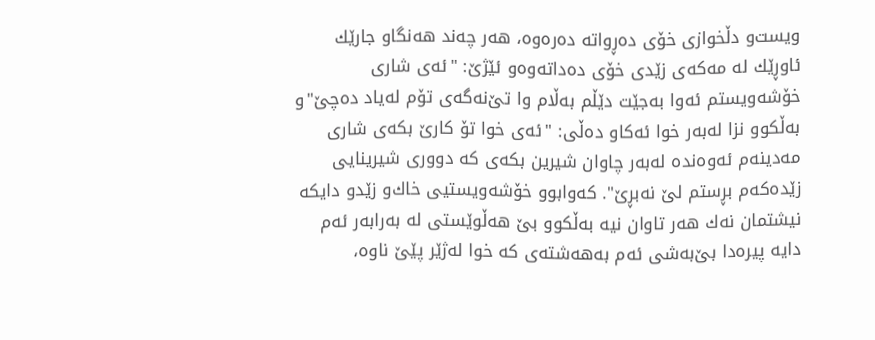ویست‌و دڵخوازی‌ خۆی‌ ده‌ڕواته‌ ده‌ره‌وه‌، هه‌ر چه‌ند هه‌نگاو جارێك ئاوڕێك له‌ مه‌كه‌ی‌ زێدی‌ خۆی‌ ده‌داته‌وه‌‌و ئێژێ‌: "ئه‌ی‌ شاری‌ خۆشه‌ویستم ئه‌وا به‌جێت دێڵم به‌ڵام وا تێ‌نه‌گه‌ی‌ تۆم له‌یاد ده‌چێ‌"و به‌ڵكوو نزا له‌به‌ر خوا ئه‌كا‌و ده‌ڵی‌: "ئه‌ی‌ خوا تۆ كارێ‌ بكه‌ی‌ شاری‌ مه‌دینه‌م ئه‌وه‌نده‌ له‌به‌ر چاوان شیرین بكه‌ی‌ كه‌ دووری‌ شیرینایی‌ زێده‌كه‌م بڕستم لێ‌ نه‌بڕێ‌". كه‌وابوو خۆشه‌ویستیی‌ خاك‌و زێد‌و دایكه‌ نیشتمان نه‌ك هه‌ر تاوان نیه‌ به‌ڵكوو بێ‌ هه‌ڵوێستی‌ له‌ به‌رابه‌ر ئه‌م دایه‌ پیره‌دا بێ‌به‌شی‌ ئه‌م به‌هه‌شته‌ی‌ كه‌ خوا له‌ژێر پێێ‌ ناوه‌،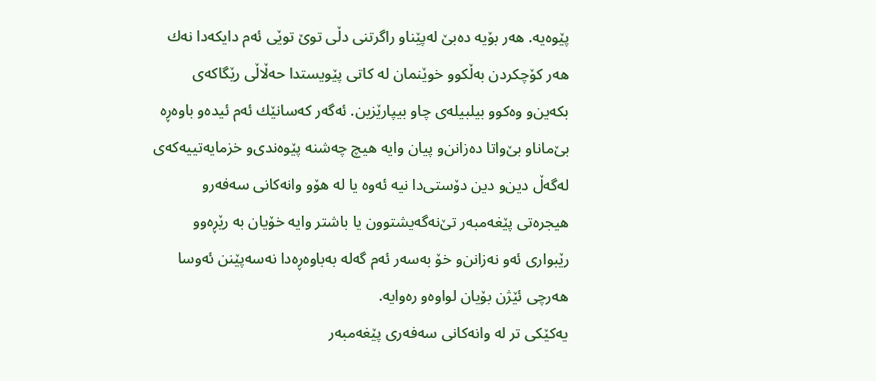پێوه‌یه‌. هه‌ر بۆیه‌ ده‌بێ‌ له‌پێناو راگرتنی‌ دڵی‌ توێ‌ توێی‌ ئه‌م دایكه‌دا نه‌ك هه‌ر كۆچكردن به‌ڵكوو خوێنمان له‌ كاتی‌ پێویستدا حه‌ڵاڵی‌ رێگاكه‌ی‌ بكه‌ین‌و وه‌كوو بیلبیله‌ی‌ چاو بیپارێزین. ئه‌گه‌ر كه‌سانێك ئه‌م ئیده‌‌و باوه‌ڕه‌ بێ‌مانا‌و بێ‌واتا ده‌زانن‌و پیان وایه‌ هیچ چه‌شنه‌ پێوه‌ندی‌‌و خزمایه‌تییه‌كه‌ی‌ له‌گه‌ڵ‌ دین‌و دین دۆستی‌دا نیه‌ ئه‌وه‌ یا له‌ هۆ‌و وانه‌كانی‌ سه‌فه‌ر‌و هیجره‌تی‌ پێغه‌مبه‌ر تێ‌نه‌گه‌یشتوون یا باشتر وایه‌ خۆیان به‌ رێڕه‌و‌و رێبواری‌ ئه‌و نه‌زانن‌و خۆ به‌سه‌ر ئه‌م گه‌له‌ به‌باوه‌ڕه‌دا نه‌سه‌پێنن ئه‌وسا هه‌رچی‌ ئێژن بۆیان لواوه‌‌و ره‌وایه‌.
یه‌كێكی‌ تر له‌ وانه‌كانی‌ سه‌فه‌ری‌ پێغه‌مبه‌ر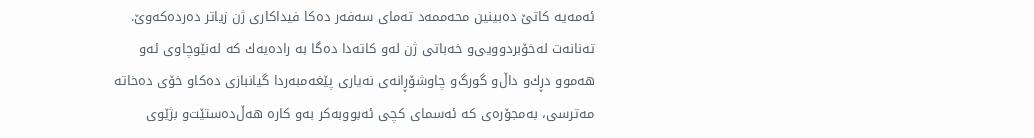ئه‌مه‌یه‌ كاتێ‌ ده‌بینین محه‌ممه‌د ته‌مای‌ سه‌فه‌ر ده‌كا فیداكاری‌ ژن زیاتر ده‌رده‌كه‌وێ‌. ته‌نانه‌ت له‌خۆبردوویی‌‌و خه‌باتی‌ ژن له‌و كاته‌دا ده‌گا به‌ راده‌یه‌ك كه‌ له‌نێوچاوی‌ ئه‌و هه‌موو دڕك‌و داڵ‌‌و گورگ‌و چاوشۆڕانه‌ی‌ نه‌یاری‌ پێغه‌مبه‌ردا گیانبازی‌ ده‌كا‌و خۆی‌ ده‌خاته‌ مه‌ترسی‌، به‌مجۆره‌ی‌ كه‌ ئه‌سمای‌ كچی‌ ئه‌بووبه‌كر به‌و كاره‌ هه‌ڵ‌ده‌ستێت‌و بژێوی‌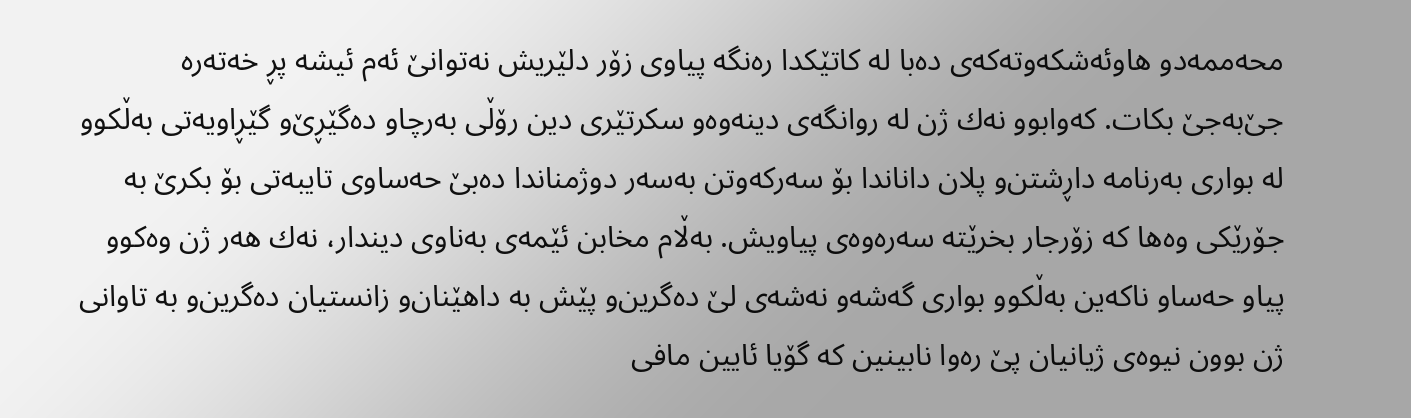محه‌ممه‌د‌و هاوئه‌شكه‌وته‌كه‌ی‌ ده‌با له‌ كاتێكدا ره‌نگه‌ پیاوی‌ زۆر دلێریش نه‌توانێ‌ ئه‌م ئیشه‌ پڕ خه‌ته‌ره‌ جێ‌به‌جێ‌ بكات. كه‌وابوو نه‌ك ژن له‌ روانگه‌ی‌ دینه‌وه‌‌و سكرتێری‌ دین رۆڵی‌ به‌رچاو ده‌گێڕێ‌‌و گێڕاویه‌تی‌ به‌ڵكوو له‌ بواری‌ به‌رنامه‌ داڕشتن‌و پلان داناندا بۆ سه‌ركه‌وتن به‌سه‌ر دوژمناندا ده‌بێ‌ حه‌ساوی‌ تایبه‌تی‌ بۆ بكرێ‌ به‌ جۆرێكی‌ وه‌ها كه‌ زۆرجار بخرێته‌ سه‌ره‌وه‌ی‌ پیاویش. به‌ڵام مخابن ئێمه‌ی‌ به‌ناوی‌ دیندار، نه‌ك هه‌ر ژن وه‌كوو پیاو حه‌ساو ناكه‌ین به‌ڵكوو بواری‌ گه‌شه‌‌و نه‌شه‌ی‌ لێ‌ ده‌گرین‌و پێش به‌ داهێنان‌و زانستیان ده‌گرین‌و به‌ تاوانی‌ ژن بوون نیوه‌ی‌ ژیانیان پێ‌ ره‌وا نابینین كه‌ گۆیا ئایین مافی‌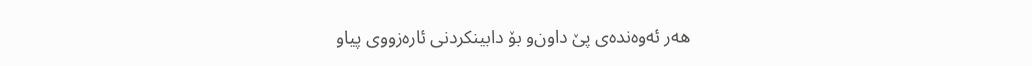هه‌ر ئه‌وه‌نده‌ی‌ پێ‌ داون‌و بۆ دابینكردنی‌ ئاره‌زووی‌ پیاو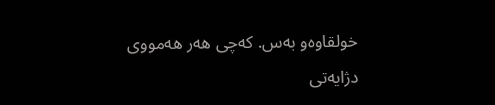خولقاوه‌‌و به‌س. كه‌چی‌ هه‌ر هه‌مووی‌ دژایه‌تی‌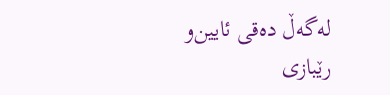له‌گه‌ڵ‌ ده‌قی‌ ئایین‌و رێبازی‌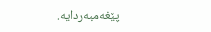پێغه‌مبه‌ردایه‌.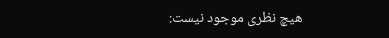هیچ نظری موجود نیست: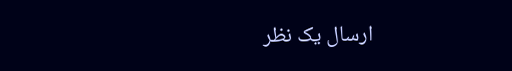ارسال یک نظر